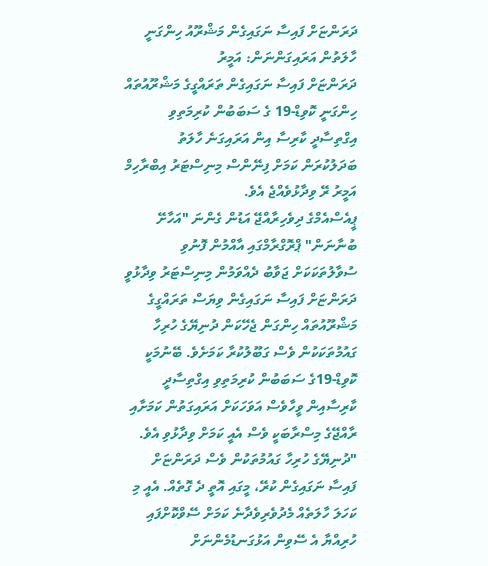ދަރަންޏަށް ފައިސާ ނަގައިގެން މަޝްރޫއު ހިންގަނީ ހާލަތުން އަރައިގަންނަން: އަމީރު
ދަރަންޏަށް ފައިސާ ނަގައިގެން ތަރައްގީގެ މަޝްރޫއުތައް ހިންގަނީ ކޮވިޑް-19 ގެ ސަބަބުން ކުރިމަތިވި އިގްތިސާދީ ކާރިސާ އިން އަރައިގަނެ ހާލަތު ބަދަލުކުރަން ކަމަށް ފިނޭންސް މިނިސްޓަރު އިބްރާހިމް އަމީރު ރޭ ވިދާޅުވެއްޖެ އެވެ.
ޕީއެސްއެމްގެ ދިވެހިރާއްޖޭ އަޑުން ގެންނަ "އަހާށޭ ބުނާނަން" ޕްރޮގްރާމްގައި އާއްމުން ފޮނުވި ސުވާލުތަކަކަށް ޖަވާބު ދެއްވަމުން މިނިސްޓަރު ވިދާޅުވީ ދަރަންޏަށް ފައިސާ ނަގައިގެން ވިޔަސް ތަރައްގީގެ މަޝްރޫއުތައް ހިންގަން ޖެހޭކަން ދުނިޔޭގެ ހުރިހާ ގައުމުތަކަކުން ވެސް ގަބޫލުކުރާ ކަމަށެވެ. ބޭނުމަކީ ކޮވިޑް-19ގެ ސަބަބުން ކުރިމަތިވި އިގްތިސާދީ ކާރިސާއިން ވީހާވެސް އަވަހަކަށް އަރައިގަތުން ކަމަށާއި ރާއްޖޭގެ މިސްރާބަކީ ވެސް އެއީ ކަމަށް ވިދާޅުވި އެވެ.
"ދުނިޔޭގެ ހުރިހާ ގައުމުތަކުން ވެސް ދަރަންޏަށް ފައިސާ ނަގައިގެން ކުރޭ، މީގައި އޮތީ ދެ ގޮތެއް. އެއީ މި ކަހަލަ ހާލަތެއް މެދުވެރިވެދާނެ ކަމަށް ސޭވްކޮށްފައި ހުރިއްޔާ އެ ސޭވިން އަޅުގަނޑުމެންނަށް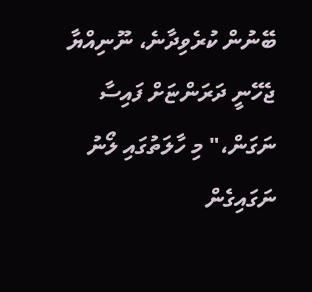ބޭނުން ކުރެވިދާނެ، ނޫނިއްޔާ ޖެހޭނީ ދަރަންޏަށް ފައިސާ ނަގަން،" މި ހާލަތުގައި ލޯނު ނަގައިގެން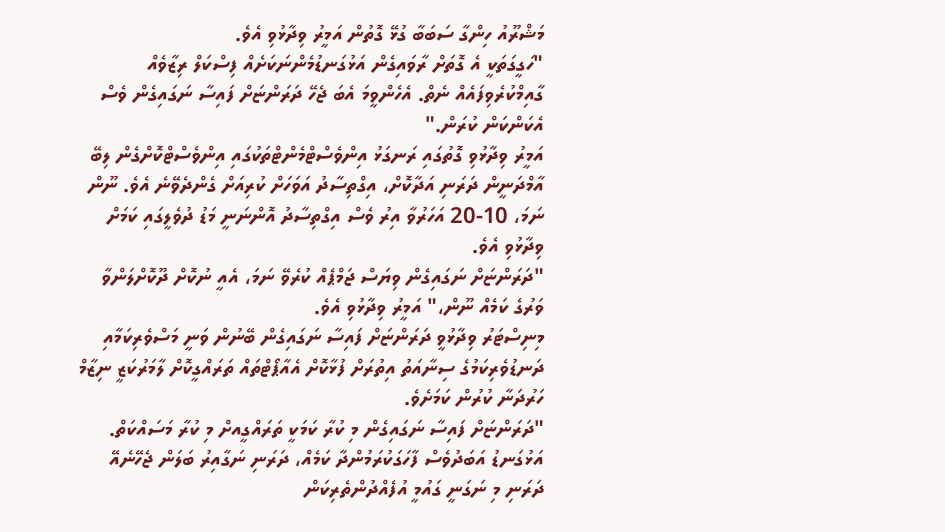މަޝްރޫއު ހިންގާ ސަބަބާ ގުޅޭ ގޮތުން އަމީރު ވިދާޅުވި އެވެ.
"ހަގީގަތަކީ އެ ގޮތަށް ރާވައިގެން އަޅުގަނޑުމެންނަކަށެއް ފިސްކަލް ރިޒާވެއް ގާއިމްކުރެވިފައެއް ނެތް. އެހެންވީމަ އެބަ ޖެހޭ ދަރަންޏަށް ފައިސާ ނަގައިގެން ވެސް އެކަންކަން ކުރަން."
އަމީރު ވިދާޅުވި ގޮތުގައި ރަނގަޅު އިންވެސްޓްމެންޓްތަކުގައި އިންވެސްޓްކޮށްގެން ލިބޭ އާމްދަނީން ދަރަނި އަދާކޮށް، އިގްތިސާދު އަވަހަށް ކުރިއަށް ގެންދެވޭނެ އެވެ. ނޫން ނަމަ، 10-20 އަހަރުވާ އިރު ވެސް އިގްތިސާދު އޮންނަނީ މަޑު ދުވެލީގައި ކަމަށް ވިދާޅުވި އެވެ.
"ދަރަންޏަށް ނަގައިގެން ވިޔަސް ޖަމްޕެއް ކުރެވޭ ނަމަ، އެއީ ނުކޮށް ދޫކޮށްލަންވާ ވަރުގެ ކަމެއް ނޫން،" އަމީރު ވިދާޅުވި އެވެ.
މިނިސްޓަރު ވިދާޅުވީ ދަރަންޏަށް ފައިސާ ނަގައިގެން ބޭނުން ވަނީ މަސްވެރިކަމާއި ދަނޑުވެރިކަމުގެ ސިނާއަތު އިތުރަށް ފުޅާކޮށް އެއާޕޯޓްތައް ތަރައްގީކޮށް ލާމަރުކަޒީ ނިޒާމް ހަރުދަނާ ކުރުން ކަމަށެވެ.
"ދަރަންޏަށް ފައިސާ ނަގައިގެން މި ކުރާ ކަމަކީ ތަރައްގީއށް މި ކުރާ މަސައްކަތް. އަޅުގަނޑު އަބަދުވެސް ފާހަގަކުރަމުންދާ ކަމެއް، ދަރަނި ނަގާއިރު ބަލަން ޖެހޭނެއޭ ދަރަނި މި ނަގަނީ ގައުމީ އުފެއްދުންތެރިކަން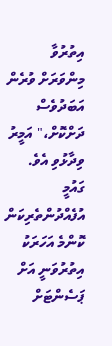އިތުރުވާ މިންވަރަށް ވުރެން އަބަދުވެސް ދަށްކޮށް،" އަމީރު ވިދާޅުވި އެވެ.
ގައުމީ އުފެއްދުންތެރިކަން ކޮންމެ އަހަރަކު އިތުރުވަނީ އަށް ޕަސެންޓަށް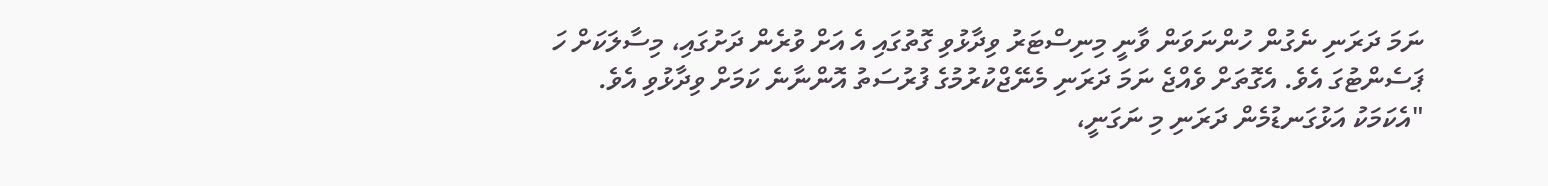ނަމަ ދަރަނި ނެގުން ހުންނަވަން ވާނީ މިނިސްޓަރު ވިދާޅުވި ގޮތުގައި އެ އަށް ވުރެން ދަށުގައި، މިސާލަކަށް ހަ ޕަސެންޓުގަ އެވެ. އެގޮތަށް ވެއްޖެ ނަމަ ދަރަނި މެނޭޖްކުރުމުގެ ފުރުސަތު އޮންނާނެ ކަމަށް ވިދާޅުވި އެވެ.
"އެކަމަކު އަޅުގަނޑުމެން ދަރަނި މި ނަގަނީ،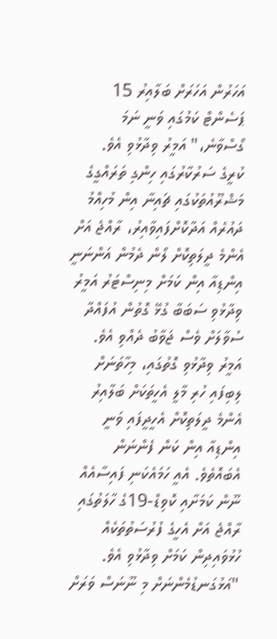އަހަރުން އަހަރަށް ބަލާއިރު 15 ޕަސެންޓް ކަމުގައި ވަނީ ނަމަ ގޯސްވާނެ،" އަމީރު ވިދާޅުވި އެވެ.
ކުރީގެ ސަރުކާރުގައި ހިންގި ތަރައްގީގެ މަޝްރޫއުތަކުގައި ޗައިނާ އިން މުހިއްމު ދައުރެއް އަދާކޮށްފައިވާއިރު، ރާއްޖެ އަށް އެންމެ ދީލަތިކޮށް ލޯން ދެމުން އަންނަނީ އިންޑިއާ އިން ކަމަށް މިނިސްޓަރު އަމީރު ވިދާޅުވި ސަބަބާ ގުޅޭ ގޮތުން އުފައްދާ ސުވާލަށް ވެސް ޖަވާބު ދެއްވި އެވެ.
އަމީރު ވިދާޅުވި ގޮތުގައި، މިހާތަނަށް ލިބިފައި ހުރި މާލީ އެހީތަކަށް ބަލާއިރު އެންމެ ދީލަތިކޮށް އެހީދީފައި ވަނީ އިންޑިއާ އިން ކަން ފެންނަން އެބައޮތެވެ. އެއީ ހަމައެކަނި ފައިސާއެއް ނޫން ކަމަށާއި ކޮވިޑް-19ގެ ހާލަތުގައި ރާއްޖެ އަށް އެހީގެ ފުރުސަތުތަކެއް ހުޅުވައިދިން ކަމަށް ވިދާޅުވި އެވެ.
"އަޅުގަނޑުމެންނަށް މި ނޫނަސް ވަރަށް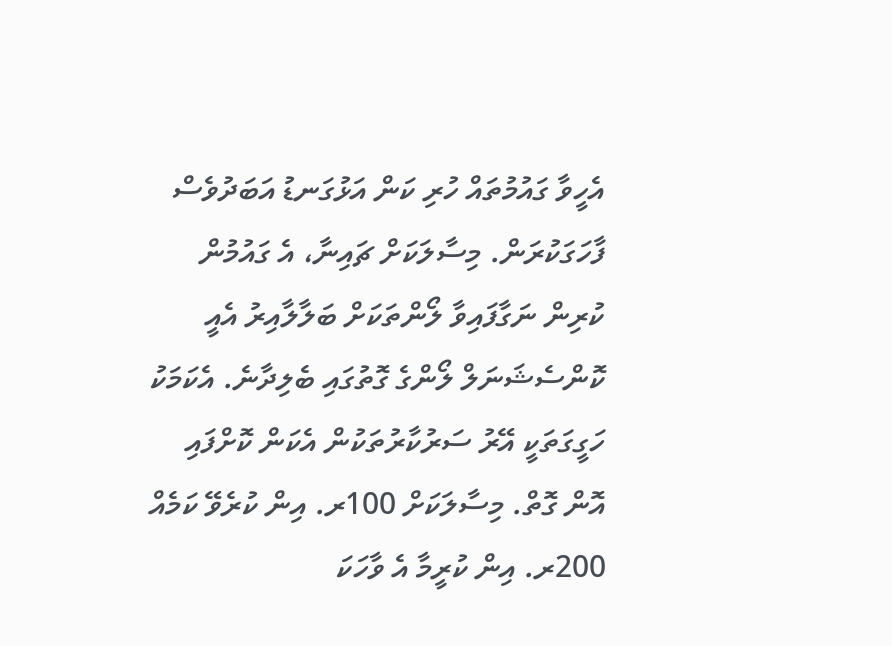އެހީވާ ގައުމުތައް ހުރި ކަން އަޅުގަނޑު އަބަދުވެސް ފާހަގަކުރަން. މިސާލަކަށް ޗައިނާ، އެ ގައުމުން ކުރިން ނަގާފައިވާ ލޯންތަކަށް ބަލާލާއިރު އެއީ ކޮންސެޝަނަލް ލޯންގެ ގޮތުގައި ބެލިދާނެ. އެކަމަކު ހަގީގަތަކީ އޭރު ސަރުކާރުތަކުން އެކަން ކޮށްފައި އޮން ގޮތް. މިސާލަކަށް 100ރ. އިން ކުރެވޭ ކަމެއް 200ރ. އިން ކުރީމާ އެ ވާހަކަ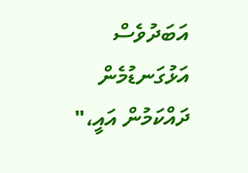އަބަދުވެސް އަޅުގަނޑުމެން ދައްކަމުން އައީ،"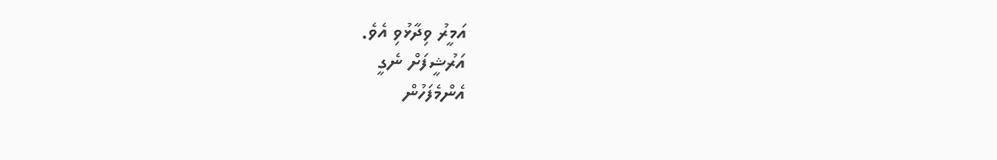އަމީރު ވިދާޅުވި އެވެ.
އަރުޝީފަށް ނެގީ
އެންމެފަހުން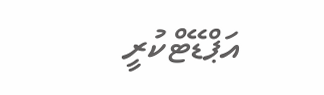އަޕްޑޭޓްކުރީ